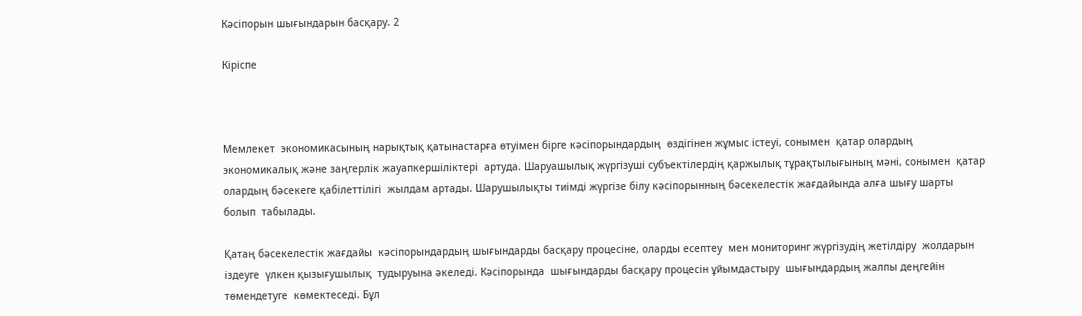Кәсіпорын шығындарын басқару. 2

Кіріспе



Мемлекет  экономикасының нарықтық қатынастарға өтуімен бірге кәсіпорындардың  өздігінен жұмыс істеуі, сонымен  қатар олардың экономикалық және заңгерлік жауапкершіліктері  артуда. Шаруашылық жүргізуші субъектілердің қаржылық тұрақтылығының мәні, сонымен  қатар олардың бәсекеге қабілеттілігі  жылдам артады. Шарушылықты тиімді жүргізе білу кәсіпорынның бәсекелестік жағдайында алға шығу шарты болып  табылады.

Қатаң бәсекелестік жағдайы  кәсіпорындардың шығындарды басқару процесіне, оларды есептеу  мен мониторинг жүргізудің жетілдіру  жолдарын іздеуге  үлкен қызығушылық  тудыруына әкеледі. Кәсіпорында  шығындарды басқару процесін ұйымдастыру  шығындардың жалпы деңгейін төмендетуге  көмектеседі. Бұл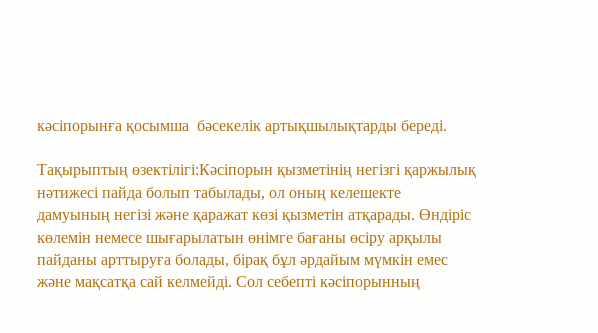кәсіпорынға қосымша  бәсекелік артықшылықтарды береді.

Тақырыптың өзектілігі:Кәсіпорын қызметінің негізгі қаржылық нәтижесі пайда болып табылады, ол оның келешекте дамуының негізі және қаражат көзі қызметін атқарады. Өндіріс көлемін немесе шығарылатын өнімге бағаны өсіру арқылы пайданы арттыруға болады, бірақ бұл әрдайым мүмкін емес және мақсатқа сай келмейді. Сол себепті кәсіпорынның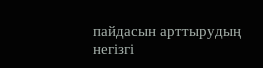пайдасын арттырудың негізгі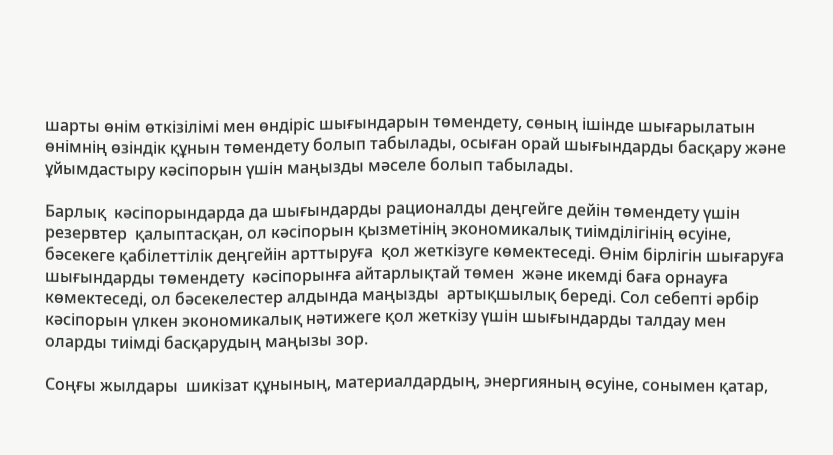шарты өнім өткізілімі мен өндіріс шығындарын төмендету, сөның ішінде шығарылатын өнімнің өзіндік құнын төмендету болып табылады, осыған орай шығындарды басқару және ұйымдастыру кәсіпорын үшін маңызды мәселе болып табылады.

Барлық  кәсіпорындарда да шығындарды рационалды деңгейге дейін төмендету үшін резервтер  қалыптасқан, ол кәсіпорын қызметінің экономикалық тиімділігінің өсуіне, бәсекеге қабілеттілік деңгейін арттыруға  қол жеткізуге көмектеседі. Өнім бірлігін шығаруға шығындарды төмендету  кәсіпорынға айтарлықтай төмен  және икемді баға орнауға көмектеседі, ол бәсекелестер алдында маңызды  артықшылық береді. Сол себепті әрбір  кәсіпорын үлкен экономикалық нәтижеге қол жеткізу үшін шығындарды талдау мен оларды тиімді басқарудың маңызы зор.

Соңғы жылдары  шикізат құнының, материалдардың, энергияның өсуіне, сонымен қатар,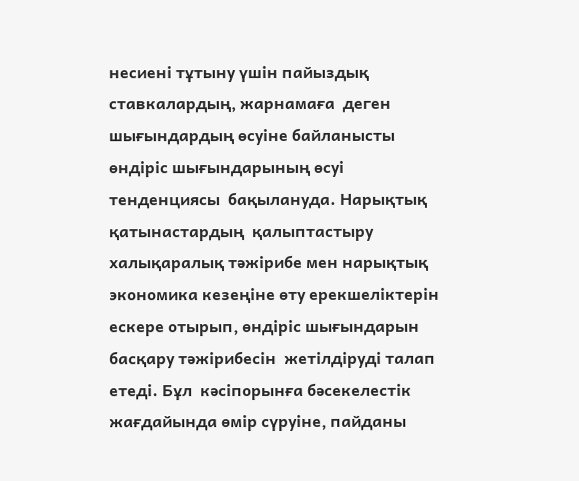несиені тұтыну үшін пайыздық ставкалардың, жарнамаға  деген шығындардың өсуіне байланысты өндіріс шығындарының өсуі тенденциясы  бақылануда. Нарықтық қатынастардың  қалыптастыру халықаралық тәжірибе мен нарықтық экономика кезеңіне өту ерекшеліктерін ескере отырып, өндіріс шығындарын басқару тәжірибесін  жетілдіруді талап етеді. Бұл  кәсіпорынға бәсекелестік жағдайында өмір сүруіне, пайданы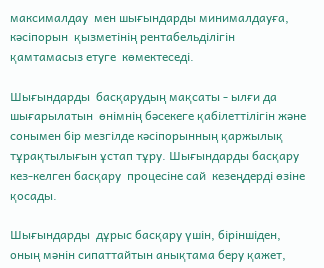максималдау  мен шығындарды минималдауға, кәсіпорын  қызметінің рентабельділігін қамтамасыз етуге  көмектеседі.

Шығындарды  басқарудың мақсаты - ылғи да шығарылатын  өнімнің бәсекеге қабілеттілігін және сонымен бір мезгілде кәсіпорынның қаржылық тұрақтылығын ұстап тұру. Шығындарды басқару кез-келген басқару  процесіне сай  кезеңдерді өзіне  қосады.

Шығындарды  дұрыс басқару үшін, біріншіден, оның мәнін сипаттайтын анықтама беру қажет,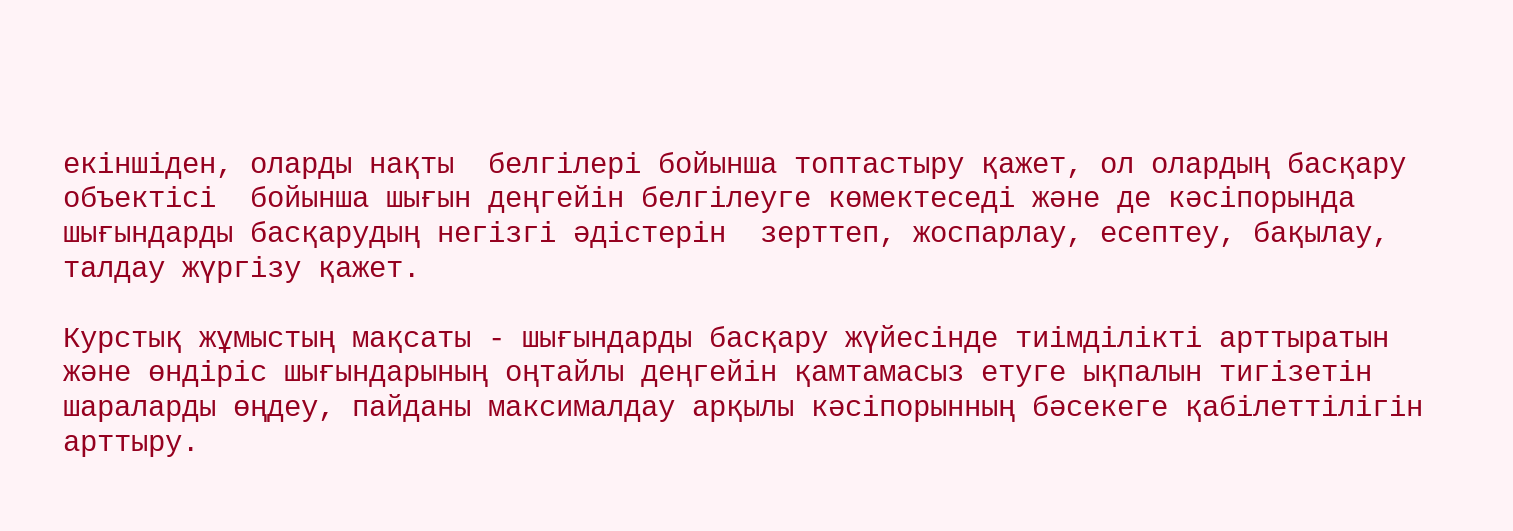екіншіден, оларды нақты  белгілері бойынша топтастыру қажет, ол олардың басқару объектісі  бойынша шығын деңгейін белгілеуге көмектеседі және де кәсіпорында  шығындарды басқарудың негізгі әдістерін  зерттеп, жоспарлау, есептеу, бақылау, талдау жүргізу қажет.

Курстық жұмыстың мақсаты - шығындарды басқару жүйесінде тиімділікті арттыратын және өндіріс шығындарының оңтайлы деңгейін қамтамасыз етуге ықпалын тигізетін шараларды өңдеу, пайданы максималдау арқылы кәсіпорынның бәсекеге қабілеттілігін арттыру.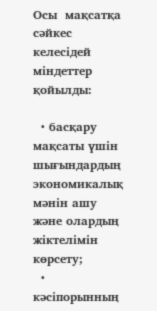Осы  мақсатқа сәйкес келесідей міндеттер  қойылды:

  • басқару мақсаты үшін шығындардың экономикалық мәнін ашу және олардың жіктелімін көрсету;
  • кәсіпорынның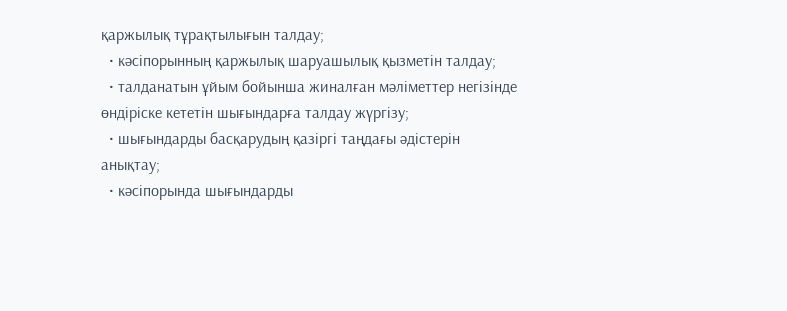қаржылық тұрақтылығын талдау;
  • кәсіпорынның қаржылық шаруашылық қызметін талдау;
  • талданатын ұйым бойынша жиналған мәліметтер негізінде өндіріске кететін шығындарға талдау жүргізу;
  • шығындарды басқарудың қазіргі таңдағы әдістерін анықтау;
  • кәсіпорында шығындарды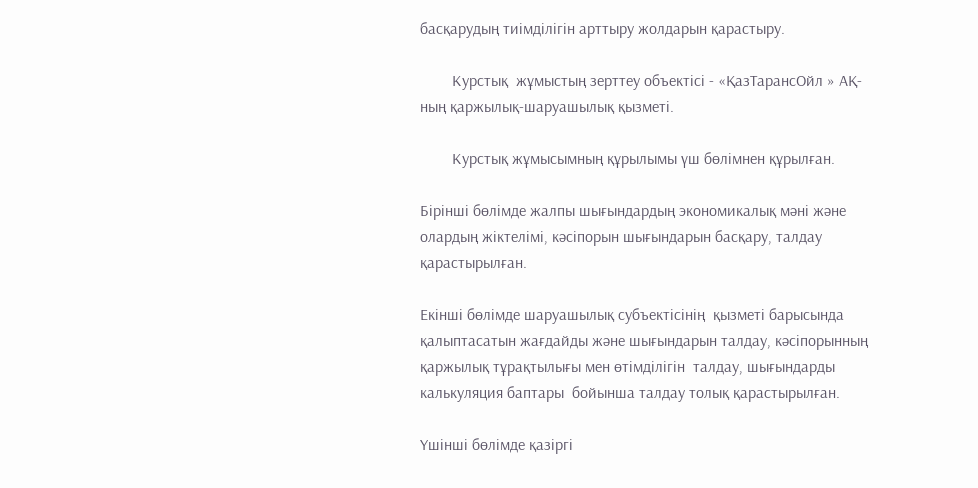басқарудың тиімділігін арттыру жолдарын қарастыру.

        Курстық  жұмыстың зерттеу объектісі - «ҚазТарансОйл » АҚ-ның қаржылық-шаруашылық қызметі.

        Курстық жұмысымның құрылымы үш бөлімнен құрылған.

Бірінші бөлімде жалпы шығындардың экономикалық мәні және олардың жіктелімі, кәсіпорын шығындарын басқару, талдау қарастырылған.

Екінші бөлімде шаруашылық субъектісінің  қызметі барысында қалыптасатын жағдайды және шығындарын талдау, кәсіпорынның қаржылық тұрақтылығы мен өтімділігін  талдау, шығындарды калькуляция баптары  бойынша талдау толық қарастырылған.

Үшінші бөлімде қазіргі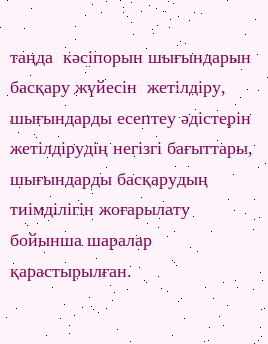таңда  кәсіпорын шығындарын басқару жүйесін  жетілдіру, шығындарды есептеу әдістерін  жетілдірудің негізгі бағыттары, шығындарды басқарудың тиімділігін жоғарылату бойынша шаралар қарастырылған.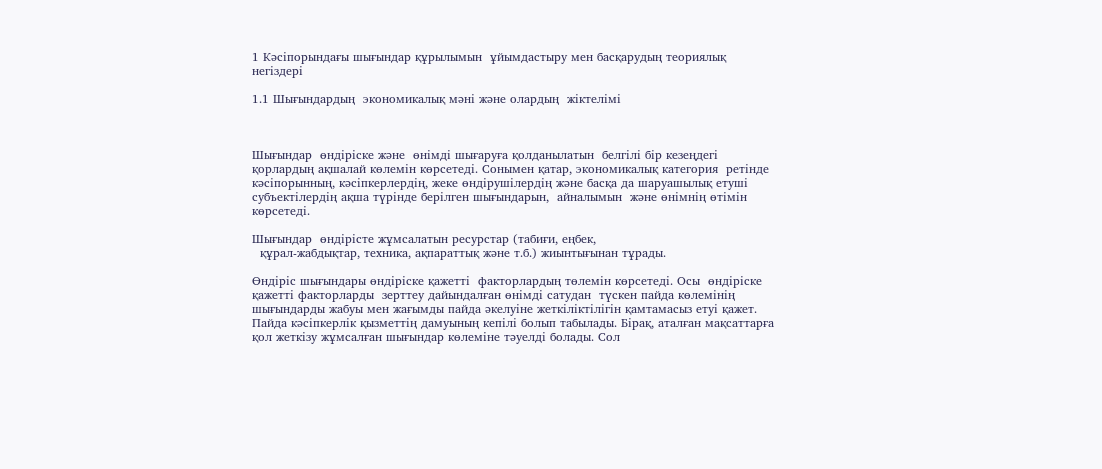1 Кәсіпорындағы шығындар құрылымын  ұйымдастыру мен басқарудың теориялық  негіздері

1.1 Шығындардың  экономикалық мәні және олардың  жіктелімі



Шығындар  өндіріске және  өнімді шығаруға қолданылатын  белгілі бір кезеңдегі  қорлардың ақшалай көлемін көрсетеді. Сонымен қатар, экономикалық категория  ретінде кәсіпорынның, кәсіпкерлердің, жеке өндірушілердің және басқа да шаруашылық етуші субъектілердің ақша түрінде берілген шығындарын,  айналымын  және өнімнің өтімін көрсетеді.

Шығындар  өндірісте жұмсалатын ресурстар (табиғи, еңбек,
  құрал-жабдықтар, техника, ақпараттық және т.б.) жиынтығынан тұрады.

Өндіріс шығындары өндіріске қажетті  факторлардың төлемін көрсетеді. Осы  өндіріске қажетті факторларды  зерттеу дайындалған өнімді сатудан  түскен пайда көлемінің шығындарды жабуы мен жағымды пайда әкелуіне жеткіліктілігін қамтамасыз етуі қажет. Пайда кәсіпкерлік қызметтің дамуының кепілі болып табылады. Бірақ, аталған мақсаттарға қол жеткізу жұмсалған шығындар көлеміне тәуелді болады. Сол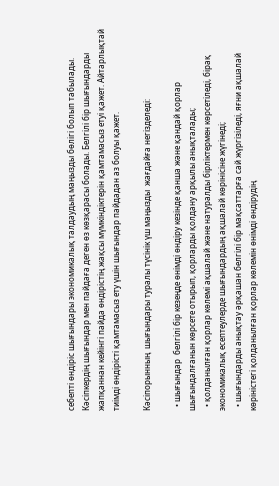себепті өндіріс шығындары экономикалық талдаудың маңызды бөлігі болып табылады.
Кәсіпкердің шығындар мен пайдаға деген өз көзқарасы болады. Белгілі бір шығындарды жапқаннан кейінгі пайда өндірістің жақсы мүмкіндіктерін қамтамасыз етуі қажет. Айтарлықтай тиімді өндірісті қамтамасыз ету үшін шығындар пайдадан аз болуы қажет.

Кәсіпорынның  шығындары туралы түсінік үш маңызды  жағдайға негізделеді:

  • шығындар  белгілі бір кезеңде өнімді өндіру кезінде қанша және қандай қорлар шығындалғанын көрсете отырып, қорларды қолдану арқылы анықталады;
  • қолданылған қорлар көлемі ақшалай және натуралды бірліктермен көрсетіледі, бірақ экономикалық есептеулерде шығындардың ақшалай көрінісіне жүгінеді;
  • шығындарды анықтау әрқашан белгілі бір мақсаттарға сай жүргізіледі, яғни ақшалай көріністегі қолданылған қорлар көлемін өнімді өндірудің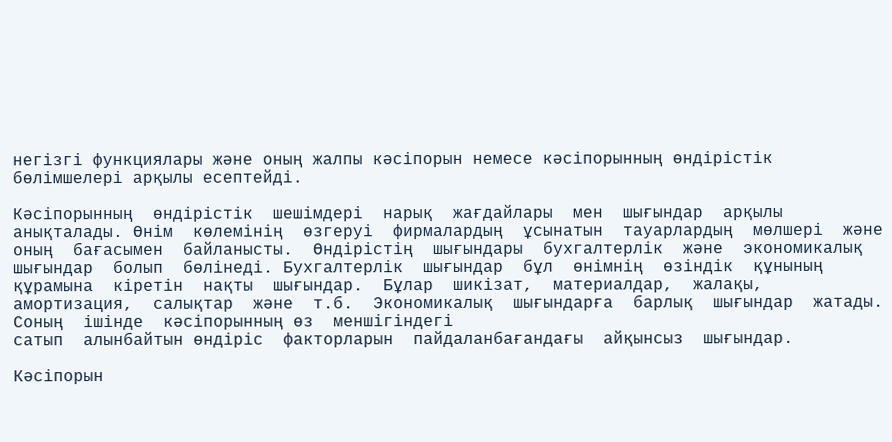негізгі функциялары және оның жалпы кәсіпорын немесе кәсіпорынның өндірістік бөлімшелері арқылы есептейді.

Кәсіпорынның  өндірістік  шешімдері  нарық  жағдайлары  мен  шығындар  арқылы анықталады. Өнім  көлемінің  өзгеруі  фирмалардың  ұсынатын  тауарлардың  мөлшері  және  оның  бағасымен  байланысты.  Өндірістің  шығындары  бухгалтерлік  және  экономикалық  шығындар  болып  бөлінеді. Бухгалтерлік  шығындар  бұл  өнімнің  өзіндік  құнының  құрамына  кіретін  нақты  шығындар.  Бұлар  шикізат,  материалдар,  жалақы,  амортизация,  салықтар  және  т.б.  Экономикалық  шығындарға  барлық  шығындар  жатады.  Соның  ішінде  кәсіпорынның өз  меншігіндегі
сатып  алынбайтын өндіріс  факторларын  пайдаланбағандағы  айқынсыз  шығындар.

Кәсіпорын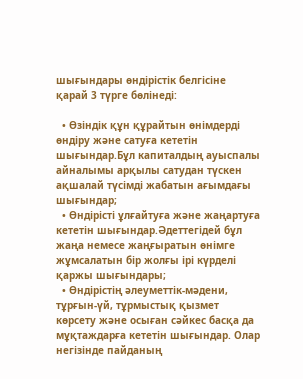шығындары өндірістік белгісіне  қарай 3 түрге бөлінеді:

  • Өзіндік құн құрайтын өнімдерді өндіру және сатуға кететін шығындар.Бұл капиталдың ауыспалы айналымы арқылы сатудан түскен ақшалай түсімді жабатын ағымдағы шығындар;
  • Өндірісті ұлғайтуға және жаңартуға кететін шығындар.Әдеттегідей бұл жаңа немесе жаңғыратын өнімге жұмсалатын бір жолғы ірі күрделі қаржы шығындары;
  • Өндірістің әлеуметтік-мәдени, тұрғын-үй, тұрмыстық қызмет көрсету және осыған сәйкес басқа да мұқтаждарға кететін шығындар. Олар негізінде пайданың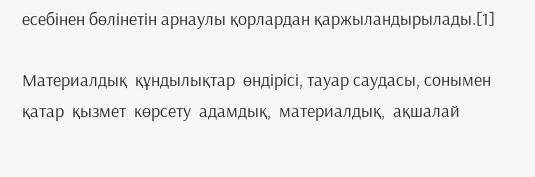есебінен бөлінетін арнаулы қорлардан қаржыландырылады.[1]

Материалдық  құндылықтар  өндірісі, тауар саудасы, сонымен  қатар  қызмет  көрсету  адамдық,  материалдық,  ақшалай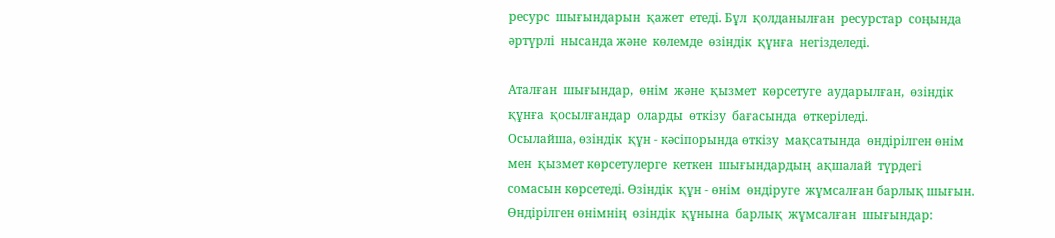ресурс  шығындарын  қажет  етеді. Бұл  қолданылған  ресурстар  соңында  әртүрлі  нысанда және  көлемде  өзіндік  құнға  негізделеді.

Аталған  шығындар,  өнім  және  қызмет  көрсетуге  аударылған,  өзіндік  құнға  қосылғандар  оларды  өткізу  бағасында  өткеріледі.
Осылайша, өзіндік  құн - кәсіпорында өткізу  мақсатында  өндірілген өнім мен  қызмет көрсетулерге  кеткен  шығындардың  ақшалай  түрдегі  сомасын көрсетеді. Өзіндік  құн - өнім  өндіруге  жұмсалған барлық шығын.
Өндірілген өнімнің  өзіндік  құнына  барлық  жұмсалған  шығындар: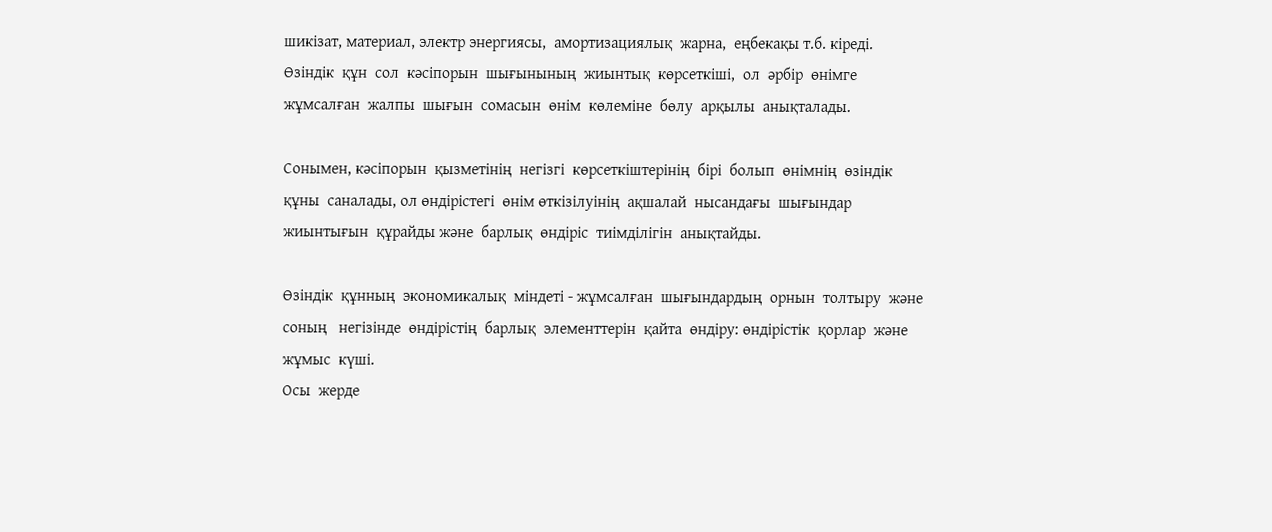шикізат, материал, электр энергиясы,  амортизациялық  жарна,  еңбекақы т.б. кіреді.  Өзіндік  құн  сол  кәсіпорын  шығынының  жиынтық  көрсеткіші,  ол  әрбір  өнімге  жұмсалған  жалпы  шығын  сомасын  өнім  көлеміне  бөлу  арқылы  анықталады.

Сонымен, кәсіпорын  қызметінің  негізгі  көрсеткіштерінің  бірі  болып  өнімнің  өзіндік  құны  саналады, ол өндірістегі  өнім өткізілуінің  ақшалай  нысандағы  шығындар  жиынтығын  құрайды және  барлық  өндіріс  тиімділігін  анықтайды.

Өзіндік  құнның  экономикалық  міндеті - жұмсалған  шығындардың  орнын  толтыру  және  соның   негізінде  өндірістің  барлық  элементтерін  қайта  өндіру: өндірістік  қорлар  және  жұмыс  күші.
Осы  жерде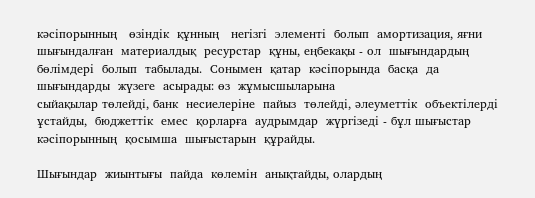кәсіпорынның   өзіндік  құнның   негізгі  элементі  болып  амортизация, яғни  шығындалған  материалдық  ресурстар  құны, еңбекақы - ол  шығындардың  бөлімдері  болып  табылады.  Сонымен  қатар  кәсіпорында  басқа  да шығындарды  жүзеге  асырады: өз  жұмысшыларына
сыйақылар төлейді, банк  несиелеріне  пайыз  төлейді, әлеуметтік  объектілерді  ұстайды,  бюджеттік  емес  қорларға  аудрымдар  жүргізеді - бұл шығыстар  кәсіпорынның  қосымша  шығыстарын  құрайды.

Шығындар  жиынтығы  пайда  көлемін  анықтайды, олардың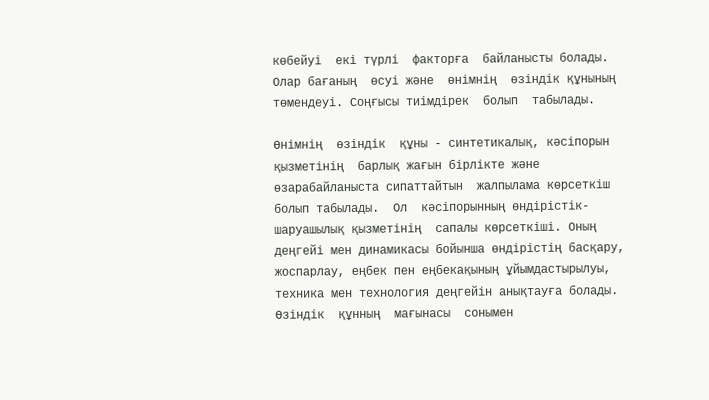көбейуі  екі түрлі  факторға  байланысты болады. Олар бағаның  өсуі және  өнімнің  өзіндік құнының  төмендеуі. Соңғысы тиімдірек  болып  табылады.

Өнімнің  өзіндік  құны - синтетикалық, кәсіпорын  қызметінің  барлық жағын бірлікте және өзарабайланыста сипаттайтын  жалпылама көрсеткіш болып табылады.  Ол  кәсіпорынның өндірістік-шаруашылық қызметінің  сапалы көрсеткіші. Оның  деңгейі мен динамикасы бойынша өндірістің басқару, жоспарлау, еңбек пен еңбекақының ұйымдастырылуы, техника мен технология деңгейін анықтауға болады. Өзіндік  құнның  мағынасы  сонымен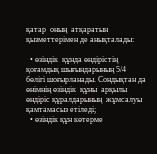қатар  оның  атқаратын  қызметтерімен де анықталады:

  • өзіндік  құнда өндірістің қоғамдық шығындарының 5/4 бөлігі шоғырланады. Сондықтан да өнімнің өзіндік  құны  арқылы өндіріс құралдарының  жұмсалуы қамтамасыз етіледі;
  • өзіндік құн көтерме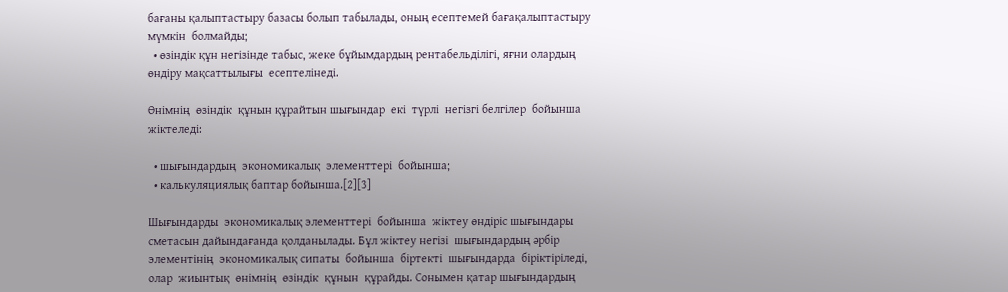бағаны қалыптастыру базасы болып табылады, оның есептемей бағақалыптастыру  мүмкін  болмайды;
  • өзіндік құн негізінде табыс, жеке бұйымдардың рентабельділігі, яғни олардың өндіру мақсаттылығы  есептелінеді.

Өнімнің  өзіндік  құнын құрайтын шығындар  екі  түрлі  негізгі белгілер  бойынша  жіктеледі:

  • шығындардың  экономикалық  элементтері  бойынша;
  • калькуляциялық баптар бойынша.[2][3]

Шығындарды  экономикалық элементтері  бойынша  жіктеу өндіріс шығындары сметасын дайындағанда қолданылады. Бұл жіктеу негізі  шығындардың әрбір элементінің  экономикалық сипаты  бойынша  біртекті  шығындарда  біріктіріледі, олар  жиынтық  өнімнің  өзіндік  құнын  құрайды. Сонымен қатар шығындардың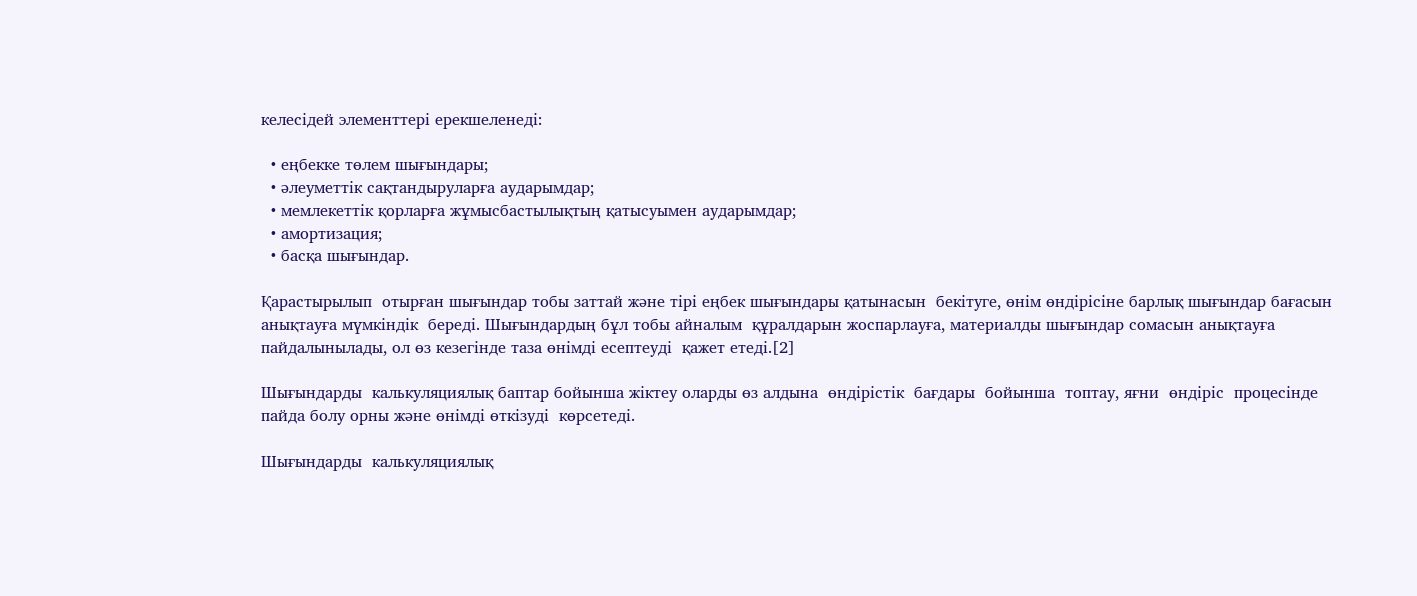келесідей элементтері ерекшеленеді:

  • еңбекке төлем шығындары;
  • әлеуметтік сақтандыруларға аударымдар;
  • мемлекеттік қорларға жұмысбастылықтың қатысуымен аударымдар;
  • амортизация;
  • басқа шығындар.

Қарастырылып  отырған шығындар тобы заттай және тірі еңбек шығындары қатынасын  бекітуге, өнім өндірісіне барлық шығындар бағасын анықтауға мүмкіндік  береді. Шығындардың бұл тобы айналым  құралдарын жоспарлауға, материалды шығындар сомасын анықтауға пайдалынылады, ол өз кезегінде таза өнімді есептеуді  қажет етеді.[2]

Шығындарды  калькуляциялық баптар бойынша жіктеу оларды өз алдына  өндірістік  бағдары  бойынша  топтау, яғни  өндіріс  процесінде  пайда болу орны және өнімді өткізуді  көрсетеді.

Шығындарды  калькуляциялық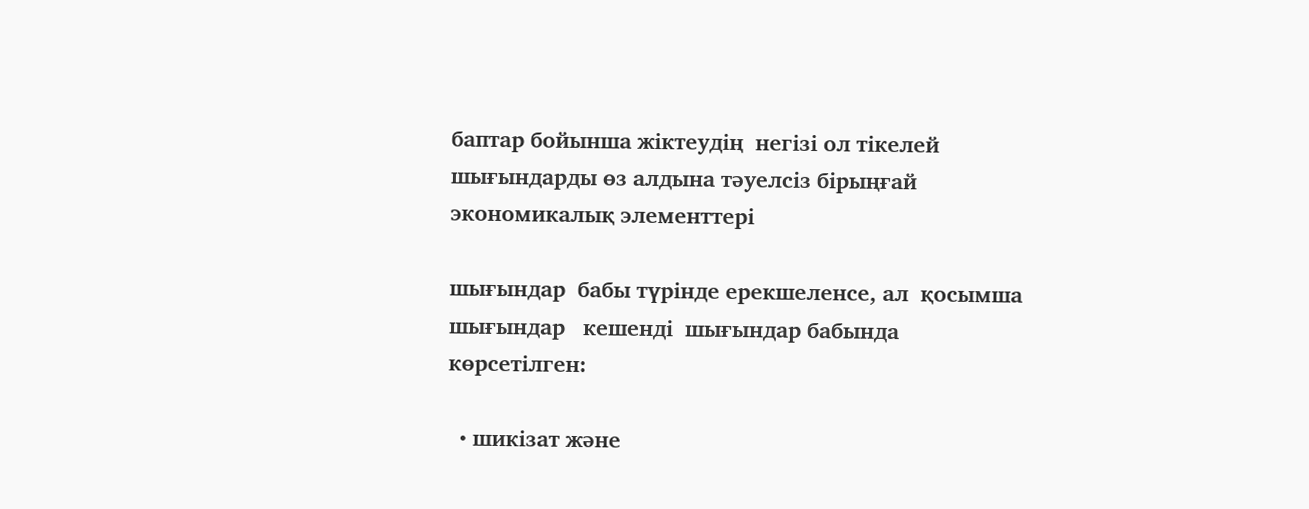баптар бойынша жіктеудің  негізі ол тікелей шығындарды өз алдына тәуелсіз бірыңғай экономикалық элементтері

шығындар  бабы түрінде ерекшеленсе, ал  қосымша  шығындар   кешенді  шығындар бабында  көрсетілген:

  • шикізат және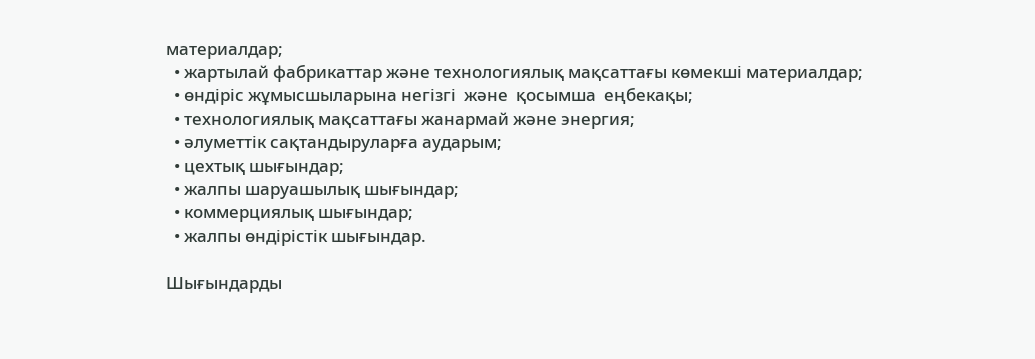материалдар;
  • жартылай фабрикаттар және технологиялық мақсаттағы көмекші материалдар;
  • өндіріс жұмысшыларына негізгі  және  қосымша  еңбекақы;
  • технологиялық мақсаттағы жанармай және энергия;
  • әлуметтік сақтандыруларға аударым;
  • цехтық шығындар;
  • жалпы шаруашылық шығындар;
  • коммерциялық шығындар;
  • жалпы өндірістік шығындар.

Шығындарды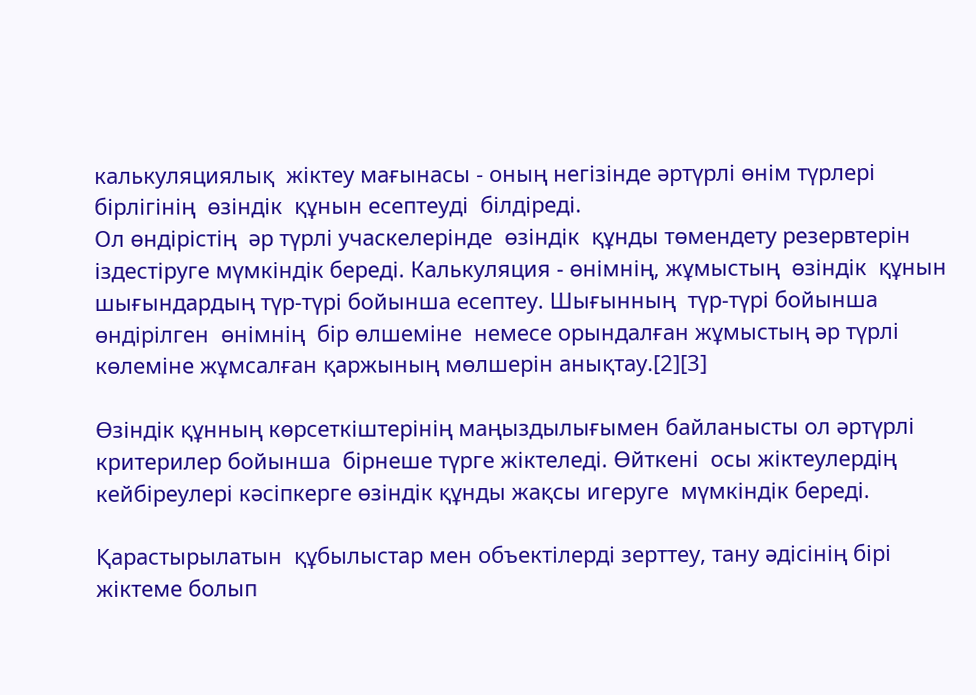калькуляциялық  жіктеу мағынасы - оның негізінде әртүрлі өнім түрлері  бірлігінің  өзіндік  құнын есептеуді  білдіреді.
Ол өндірістің  әр түрлі учаскелерінде  өзіндік  құнды төмендету резервтерін іздестіруге мүмкіндік береді. Калькуляция - өнімнің, жұмыстың  өзіндік  құнын  шығындардың түр-түрі бойынша есептеу. Шығынның  түр-түрі бойынша өндірілген  өнімнің  бір өлшеміне  немесе орындалған жұмыстың әр түрлі көлеміне жұмсалған қаржының мөлшерін анықтау.[2][3]

Өзіндік құнның көрсеткіштерінің маңыздылығымен байланысты ол әртүрлі критерилер бойынша  бірнеше түрге жіктеледі. Өйткені  осы жіктеулердің кейбіреулері кәсіпкерге өзіндік құнды жақсы игеруге  мүмкіндік береді.

Қарастырылатын  құбылыстар мен объектілерді зерттеу, тану әдісінің бірі жіктеме болып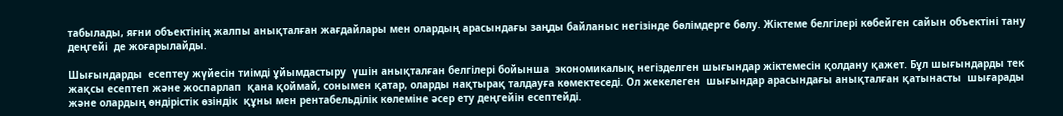табылады, яғни объектінің жалпы анықталған жағдайлары мен олардың арасындағы заңды байланыс негізінде бөлімдерге бөлу. Жіктеме белгілері көбейген сайын объектіні тану деңгейі  де жоғарылайды.

Шығындарды  есептеу жүйесін тиімді ұйымдастыру  үшін анықталған белгілері бойынша  экономикалық негізделген шығындар жіктемесін қолдану қажет. Бұл шығындарды тек жақсы есептеп және жоспарлап  қана қоймай, сонымен қатар, оларды нақтырақ талдауға көмектеседі. Ол жекелеген  шығындар арасындағы анықталған қатынасты  шығарады және олардың өндірістік өзіндік  құны мен рентабельділік көлеміне әсер ету деңгейін есептейді.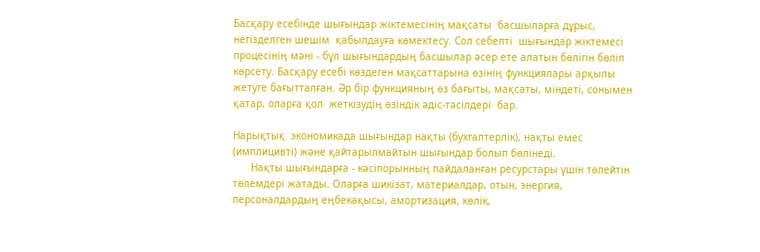Басқару есебінде шығындар жіктемесінің мақсаты  басшыларға дұрыс, негізделген шешім  қабылдауға көмектесу. Сол себепті  шығындар жіктемесі процесінің мәні - бұл шығындардың басшылар әсер ете алатын бөлігін бөліп көрсету. Басқару есебі көздеген мақсаттарына өзінің функциялары арқылы жетуге бағытталған. Әр бір функцияның өз бағыты, мақсаты, міндеті, сонымен қатар, оларға қол  жеткізудің өзіндік әдіс-тәсілдері  бар.

Нарықтық  экономикада шығындар нақты (бухгалтерлік), нақты емес (имплицивті) және қайтарылмайтын шығындар болып бөлінеді.
      Нақты шығындарға - кәсіпорынның пайдаланған ресурстары үшін төлейтін төлемдері жатады. Оларға шикізат, материалдар, отын, энергия, персоналдардың еңбекақысы, амортизация, көлік,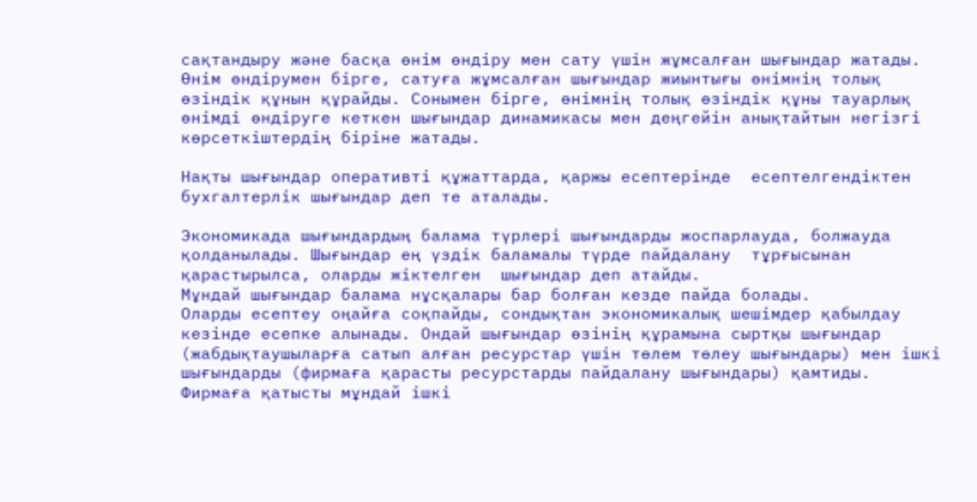сақтандыру және басқа өнім өндіру мен сату үшін жұмсалған шығындар жатады. Өнім өндірумен бірге, сатуға жұмсалған шығындар жиынтығы өнімнің толық өзіндік құнын құрайды. Сонымен бірге, өнімнің толық өзіндік құны тауарлық өнімді өндіруге кеткен шығындар динамикасы мен деңгейін анықтайтын негізгі көрсеткіштердің біріне жатады.

Нақты шығындар оперативті құжаттарда, қаржы есептерінде  есептелгендіктен бухгалтерлік шығындар деп те аталады.

Экономикада шығындардың балама түрлері шығындарды жоспарлауда, болжауда қолданылады. Шығындар ең үздік баламалы түрде пайдалану  тұрғысынан қарастырылса, оларды жіктелген  шығындар деп атайды.
Мұндай шығындар балама нұсқалары бар болған кезде пайда болады.
Оларды есептеу оңайға соқпайды, сондықтан экономикалық шешімдер қабылдау кезінде есепке алынады. Ондай шығындар өзінің құрамына сыртқы шығындар (жабдықтаушыларға сатып алған ресурстар үшін төлем төлеу шығындары) мен ішкі шығындарды (фирмаға қарасты ресурстарды пайдалану шығындары) қамтиды. Фирмаға қатысты мұндай ішкі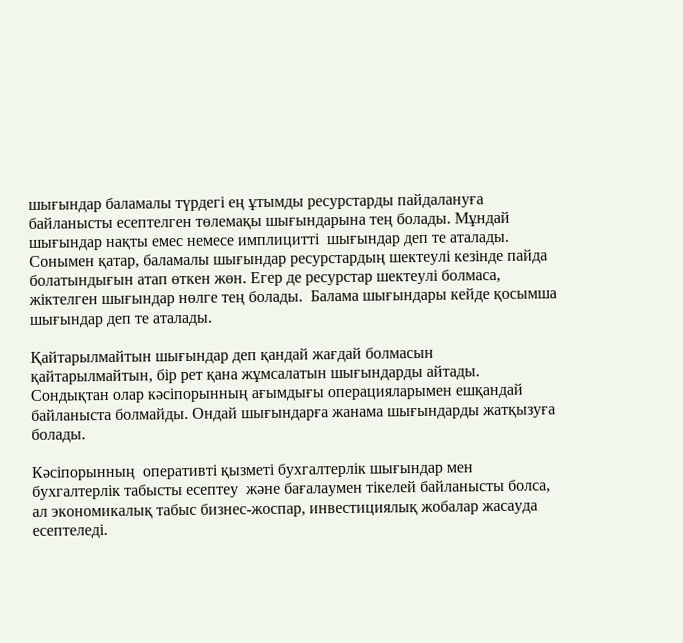шығындар баламалы түрдегі ең ұтымды ресурстарды пайдалануға байланысты есептелген төлемақы шығындарына тең болады. Мұндай шығындар нақты емес немесе имплицитті  шығындар деп те аталады. Сонымен қатар, баламалы шығындар ресурстардың шектеулі кезінде пайда болатындығын атап өткен жөн. Егер де ресурстар шектеулі болмаса, жіктелген шығындар нөлге тең болады.  Балама шығындары кейде қосымша шығындар деп те аталады.

Қайтарылмайтын шығындар деп қандай жағдай болмасын қайтарылмайтын, бір рет қана жұмсалатын шығындарды айтады.
Сондықтан олар кәсіпорынның ағымдығы операцияларымен ешқандай байланыста болмайды. Ондай шығындарға жанама шығындарды жатқызуға болады.

Кәсіпорынның  оперативті қызметі бухгалтерлік шығындар мен бухгалтерлік табысты есептеу  және бағалаумен тікелей байланысты болса, ал экономикалық табыс бизнес-жоспар, инвестициялық жобалар жасауда  есептеледі.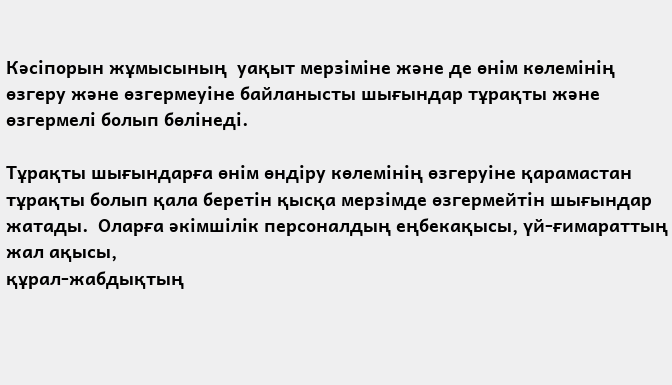Кәсіпорын жұмысының  уақыт мерзіміне және де өнім көлемінің  өзгеру және өзгермеуіне байланысты шығындар тұрақты және өзгермелі болып бөлінеді.

Тұрақты шығындарға өнім өндіру көлемінің өзгеруіне қарамастан тұрақты болып қала беретін қысқа мерзімде өзгермейтін шығындар жатады.  Оларға әкімшілік персоналдың еңбекақысы, үй-ғимараттың жал ақысы,
құрал-жабдықтың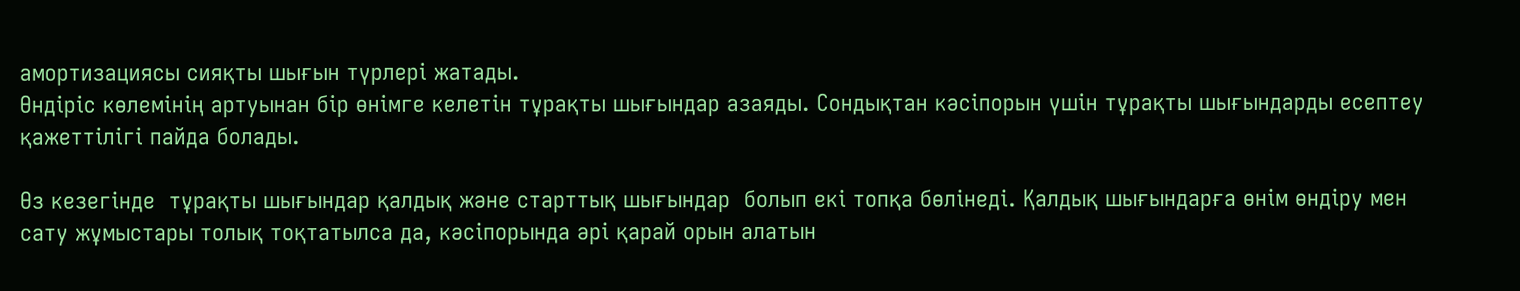амортизациясы сияқты шығын түрлері жатады.
Өндіріс көлемінің артуынан бір өнімге келетін тұрақты шығындар азаяды. Сондықтан кәсіпорын үшін тұрақты шығындарды есептеу қажеттілігі пайда болады.

Өз кезегінде  тұрақты шығындар қалдық және старттық шығындар  болып екі топқа бөлінеді. Қалдық шығындарға өнім өндіру мен сату жұмыстары толық тоқтатылса да, кәсіпорында әрі қарай орын алатын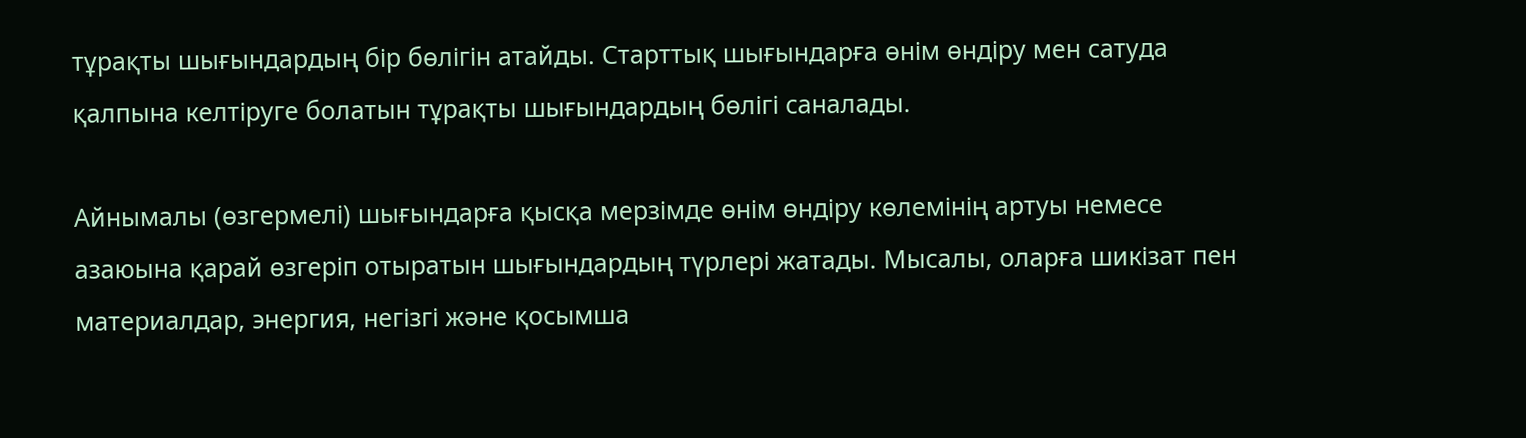тұрақты шығындардың бір бөлігін атайды. Старттық шығындарға өнім өндіру мен сатуда қалпына келтіруге болатын тұрақты шығындардың бөлігі саналады.

Айнымалы (өзгермелі) шығындарға қысқа мерзімде өнім өндіру көлемінің артуы немесе азаюына қарай өзгеріп отыратын шығындардың түрлері жатады. Мысалы, оларға шикізат пен материалдар, энергия, негізгі және қосымша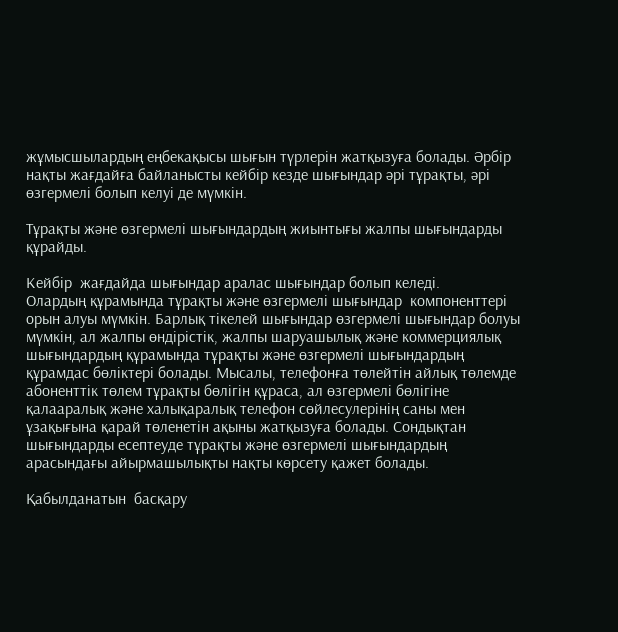жұмысшылардың еңбекақысы шығын түрлерін жатқызуға болады. Әрбір нақты жағдайға байланысты кейбір кезде шығындар әрі тұрақты, әрі өзгермелі болып келуі де мүмкін.

Тұрақты және өзгермелі шығындардың жиынтығы жалпы шығындарды құрайды.

Кейбір  жағдайда шығындар аралас шығындар болып келеді.
Олардың құрамында тұрақты және өзгермелі шығындар  компоненттері орын алуы мүмкін. Барлық тікелей шығындар өзгермелі шығындар болуы мүмкін, ал жалпы өндірістік, жалпы шаруашылық және коммерциялық шығындардың құрамында тұрақты және өзгермелі шығындардың құрамдас бөліктері болады. Мысалы, телефонға төлейтін айлық төлемде абоненттік төлем тұрақты бөлігін құраса, ал өзгермелі бөлігіне қалааралық және халықаралық телефон сөйлесулерінің саны мен ұзақығына қарай төленетін ақыны жатқызуға болады. Сондықтан шығындарды есептеуде тұрақты және өзгермелі шығындардың арасындағы айырмашылықты нақты көрсету қажет болады.

Қабылданатын  басқару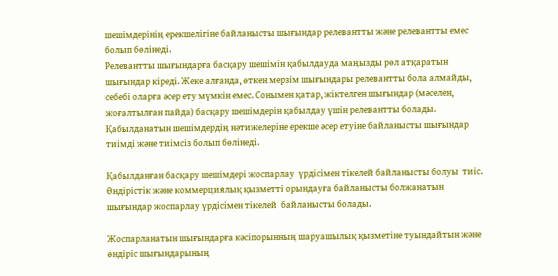шешімдерінің ерекшелігіне байланысты шығындар релевантты және релевантты емес болып бөлінеді.
Релевантты шығындарға басқару шешімін қабылдауда маңызды рөл атқаратын шығындар кіреді. Жеке алғанда, өткен мерзім шығындары релевантты бола алмайды, себебі оларға әсер ету мүмкін емес. Сонымен қатар, жіктелген шығындар (мәселен, жоғалтылған пайда) басқару шешімдерін қабылдау үшін релевантты болады. Қабылданатын шешімдердің нәтижелеріне ерекше әсер етуіне байланысты шығындар тиімді және тиімсіз болып бөлінеді.

Қабылданған басқару шешімдері жоспарлау  үрдісімен тікелей байланысты болуы  тиіс. Өндірістік және коммерциялық қызметті орындауға байланысты болжанатын шығындар жоспарлау үрдісімен тікелей  байланысты болады.

Жоспарланатын шығындарға кәсіпорынның шаруашылық қызметіне туындайтын және өндіріс шығындарының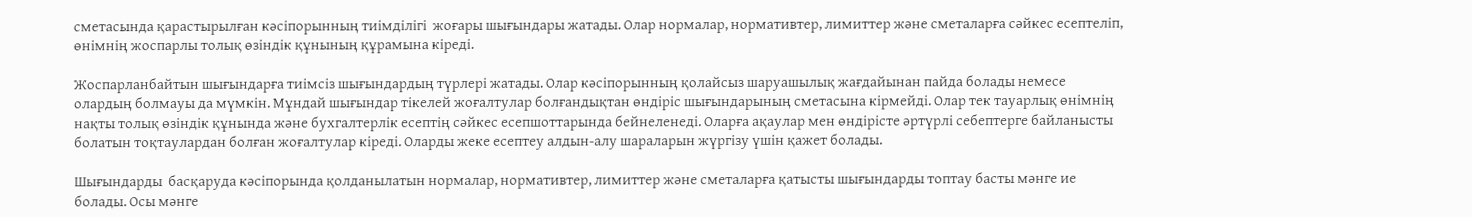сметасында қарастырылған кәсіпорынның тиімділігі  жоғары шығындары жатады. Олар нормалар, нормативтер, лимиттер және сметаларға сәйкес есептеліп, өнімнің жоспарлы толық өзіндік құнының құрамына кіреді.

Жоспарланбайтын шығындарға тиімсіз шығындардың түрлері жатады. Олар кәсіпорынның қолайсыз шаруашылық жағдайынан пайда болады немесе олардың болмауы да мүмкін. Мұндай шығындар тікелей жоғалтулар болғандықтан өндіріс шығындарының сметасына кірмейді. Олар тек тауарлық өнімнің нақты толық өзіндік құнында және бухгалтерлік есептің сәйкес есепшоттарында бейнеленеді. Оларға ақаулар мен өндірісте әртүрлі себептерге байланысты болатын тоқтаулардан болған жоғалтулар кіреді. Оларды жеке есептеу алдын-алу шараларын жүргізу үшін қажет болады.

Шығындарды  басқаруда кәсіпорында қолданылатын нормалар, нормативтер, лимиттер және сметаларға қатысты шығындарды топтау басты мәнге ие болады. Осы мәнге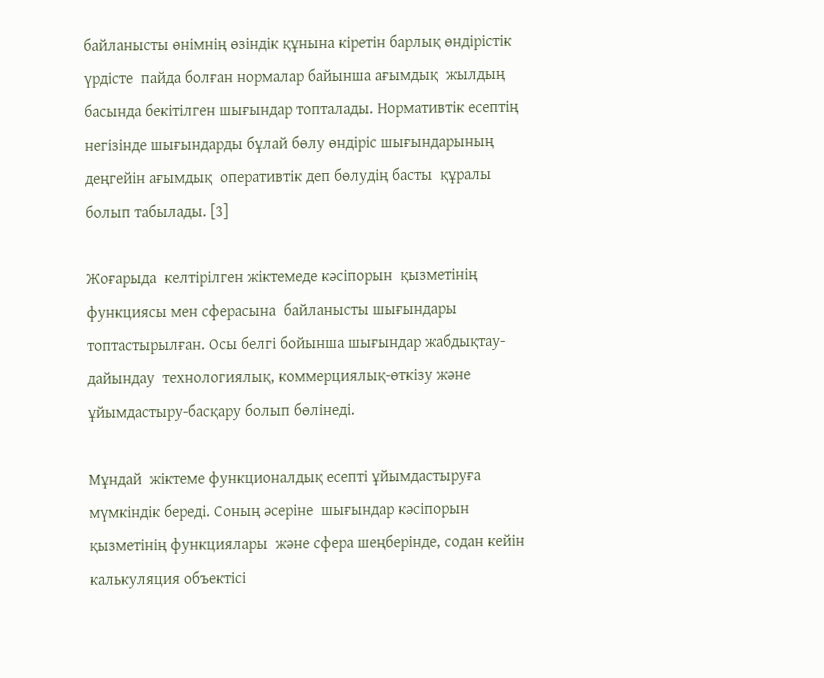байланысты өнімнің өзіндік құнына кіретін барлық өндірістік үрдісте  пайда болған нормалар байынша ағымдық  жылдың басында бекітілген шығындар топталады. Нормативтік есептің  негізінде шығындарды бұлай бөлу өндіріс шығындарының деңгейін ағымдық  оперативтік деп бөлудің басты  құралы болып табылады. [3]

Жоғарыда  келтірілген жіктемеде кәсіпорын  қызметінің функциясы мен сферасына  байланысты шығындары топтастырылған. Осы белгі бойынша шығындар жабдықтау-дайындау  технологиялық, коммерциялық-өткізу және ұйымдастыру-басқару болып бөлінеді.

Мұндай  жіктеме функционалдық есепті ұйымдастыруға  мүмкіндік береді. Соның әсеріне  шығындар кәсіпорын қызметінің функциялары  және сфера шеңберінде, содан кейін  калькуляция объектісі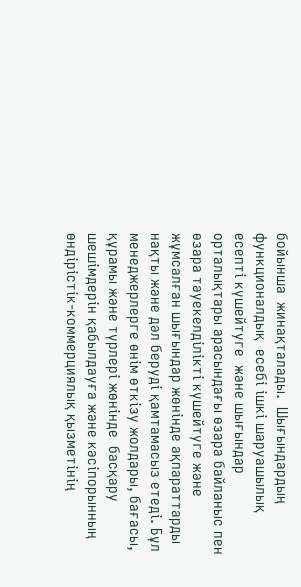бойынша  жинақталады.  Шығындардың функционалдық  есебі ішкі шаруашылық есепті күшейтуге  және шығындар орталықтары арасындағы өзара байланыс пен өзара тәуекелділікті күшейтуге және жұмсалған шығындар жөнінде ақпараттарды нақты және дәл беруді қамтамасыз етеді. Бұл  менеджерлерге өнім өткізу жолдары, бағасы, құрамы және түрлері жөнінде  басқару шешімдерін қабылдауға және кәсіпорынның өндірістік-коммерциялық қызметінің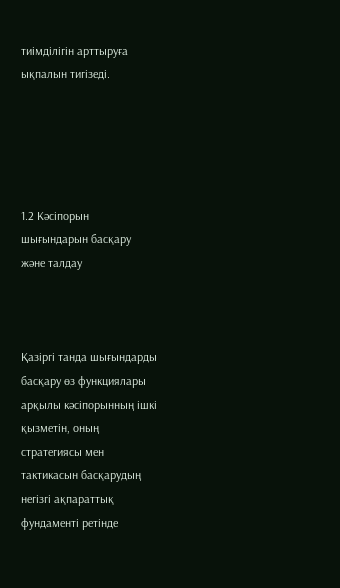тиімділігін арттыруға  ықпалын тигізеді.





1.2 Кәсіпорын шығындарын басқару және талдау



Қазіргі танда шығындарды басқару өз функциялары  арқылы кәсіпорынның ішкі қызметін, оның стратегиясы мен тактикасын басқарудың негізгі ақпараттық фундаменті ретінде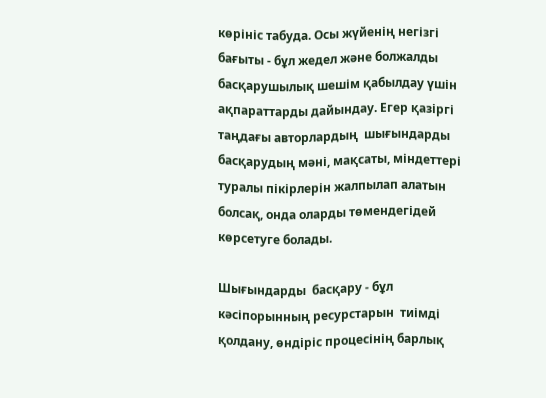көрініс табуда. Осы жүйенің негізгі  бағыты - бұл жедел және болжалды басқарушылық шешім қабылдау үшін ақпараттарды дайындау. Егер қазіргі таңдағы авторлардың  шығындарды басқарудың мәні, мақсаты, міндеттері туралы пікірлерін жалпылап алатын болсақ, онда оларды төмендегідей көрсетуге болады.

Шығындарды  басқару - бұл кәсіпорынның ресурстарын  тиімді қолдану, өндіріс процесінің барлық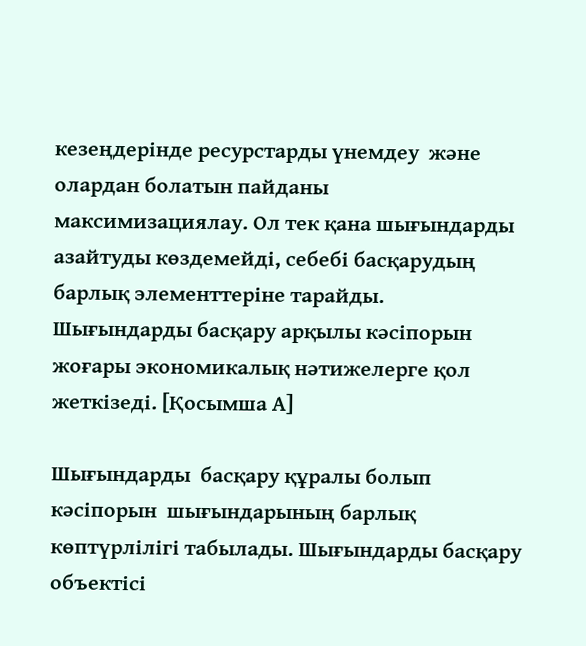кезеңдерінде ресурстарды үнемдеу  және олардан болатын пайданы  максимизациялау. Ол тек қана шығындарды азайтуды көздемейді, себебі басқарудың барлық элементтеріне тарайды.
Шығындарды басқару арқылы кәсіпорын жоғары экономикалық нәтижелерге қол жеткізеді. [Қосымша А]

Шығындарды  басқару құралы болып кәсіпорын  шығындарының барлық көптүрлілігі табылады. Шығындарды басқару объектісі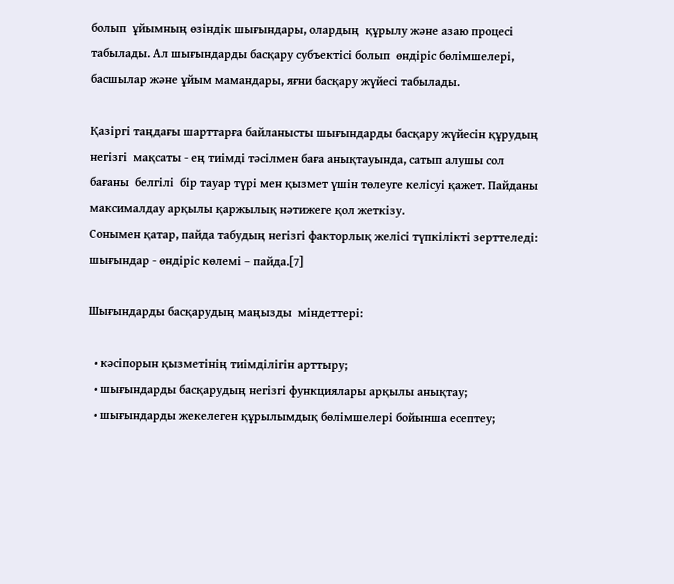болып  ұйымның өзіндік шығындары, олардың  құрылу және азаю процесі табылады. Ал шығындарды басқару субъектісі болып  өндіріс бөлімшелері, басшылар және ұйым мамандары, яғни басқару жүйесі табылады.

Қазіргі таңдағы шарттарға байланысты шығындарды басқару жүйесін құрудың негізгі  мақсаты - ең тиімді тәсілмен баға анықтауында, сатып алушы сол бағаны  белгілі  бір тауар түрі мен қызмет үшін төлеуге келісуі қажет. Пайданы  максималдау арқылы қаржылық нәтижеге қол жеткізу.
Сонымен қатар, пайда табудың негізгі факторлық желісі түпкілікті зерттеледі: шығындар - өндіріс көлемі – пайда.[7]

Шығындарды басқарудың маңызды  міндеттері:

  • кәсіпорын қызметінің тиімділігін арттыру;
  • шығындарды басқарудың негізгі функциялары арқылы анықтау;
  • шығындарды жекелеген құрылымдық бөлімшелері бойынша есептеу;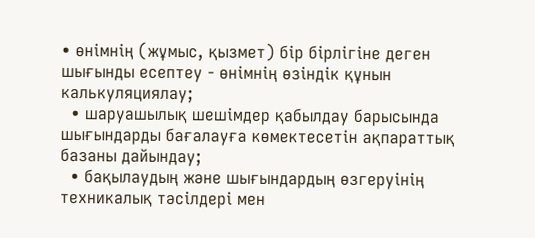• өнімнің (жұмыс, қызмет) бір бірлігіне деген шығынды есептеу - өнімнің өзіндік құнын калькуляциялау;
  • шаруашылық шешімдер қабылдау барысында шығындарды бағалауға көмектесетін ақпараттық базаны дайындау;
  • бақылаудың және шығындардың өзгеруінің техникалық тәсілдері мен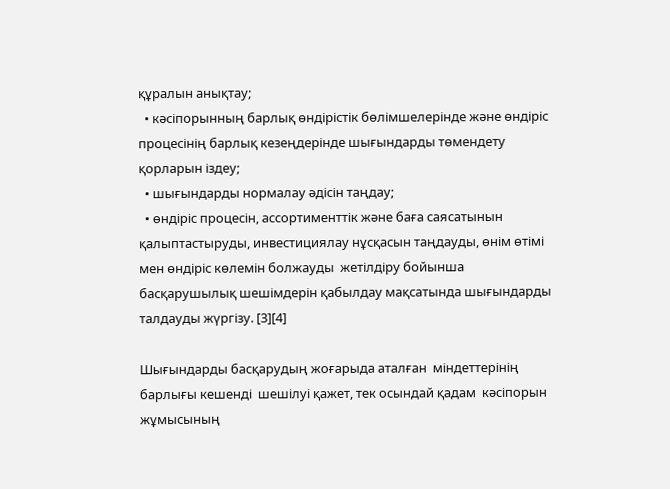құралын анықтау;
  • кәсіпорынның барлық өндірістік бөлімшелерінде және өндіріс процесінің барлық кезеңдерінде шығындарды төмендету қорларын іздеу;
  • шығындарды нормалау әдісін таңдау;
  • өндіріс процесін, ассортименттік және баға саясатынын қалыптастыруды, инвестициялау нұсқасын таңдауды, өнім өтімі мен өндіріс көлемін болжауды  жетілдіру бойынша басқарушылық шешімдерін қабылдау мақсатында шығындарды талдауды жүргізу. [3][4]

Шығындарды басқарудың жоғарыда аталған  міндеттерінің барлығы кешенді  шешілуі қажет, тек осындай қадам  кәсіпорын жұмысының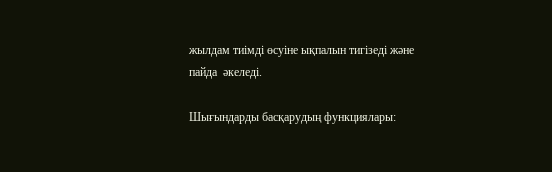жылдам тиімді өсуіне ықпалын тигізеді және пайда  әкеледі.

Шығындарды басқарудың функциялары: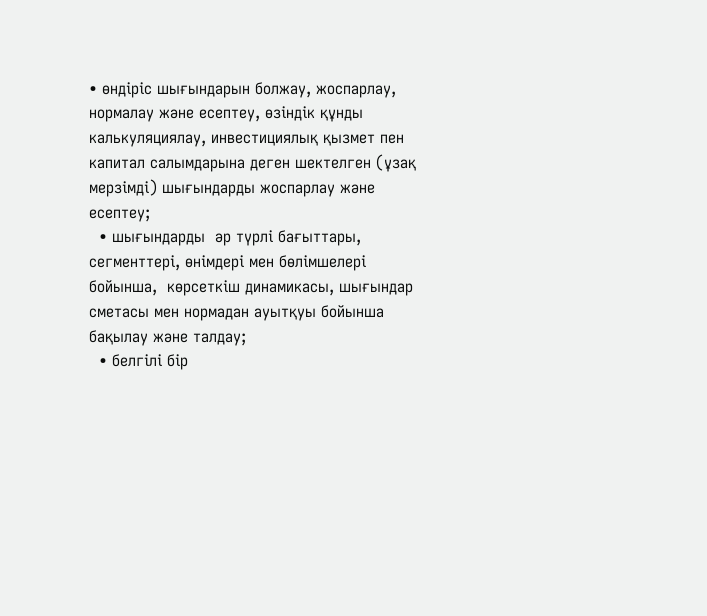• өндіріс шығындарын болжау, жоспарлау, нормалау және есептеу, өзіндік құнды калькуляциялау, инвестициялық қызмет пен капитал салымдарына деген шектелген (ұзақ мерзімді) шығындарды жоспарлау және есептеу;
  • шығындарды  әр түрлі бағыттары, сегменттері, өнімдері мен бөлімшелері бойынша,  көрсеткіш динамикасы, шығындар сметасы мен нормадан ауытқуы бойынша  бақылау және талдау;
  • белгілі бір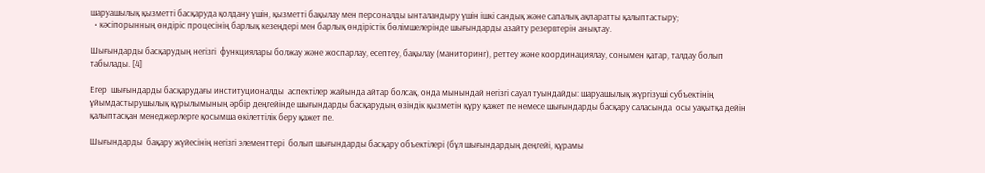шаруашылық қызметті басқаруда қолдану үшін, қызметті бақылау мен персоналды ынталандыру үшін ішкі сандық және сапалық ақпаратты қалыптастыру;
  • кәсіпорынның өндіріс процесінің барлық кезеңдері мен барлық өндірістік бөлімшелерінде шығындарды азайту резервтерін анықтау.

Шығындарды басқарудың негізгі  функциялары болжау және жоспарлау, есептеу, бақылау (маниторинг), реттеу және координациялау, сонымен қатар, талдау болып табылады. [4]

Егер  шығындарды басқарудағы институционалды  аспектілер жайында айтар болсақ, онда мынындай негізгі сауал туындайды: шаруашылық жүргізуші субъектінің ұйымдастырушылық құрылымының әрбір деңгейінде шығындарды басқарудың өзіндік қызметін құру қажет пе немесе шығындарды басқару саласында  осы уақытқа дейін қалыптасқан менеджерлерге қосымша өкілеттілік беру қажет пе.

Шығындарды  бақару жүйесінің негізгі элементтері  болып шығындарды басқару объектілері (бұл шығындардың деңгейі, құрамы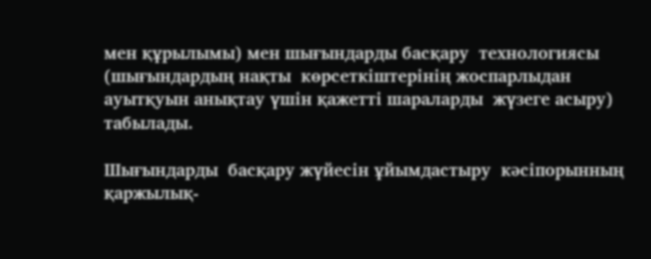мен құрылымы) мен шығындарды басқару  технологиясы (шығындардың нақты  көрсеткіштерінің жоспарлыдан ауытқуын анықтау үшін қажетті шараларды  жүзеге асыру) табылады.

Шығындарды  басқару жүйесін ұйымдастыру  кәсіпорынның
қаржылық-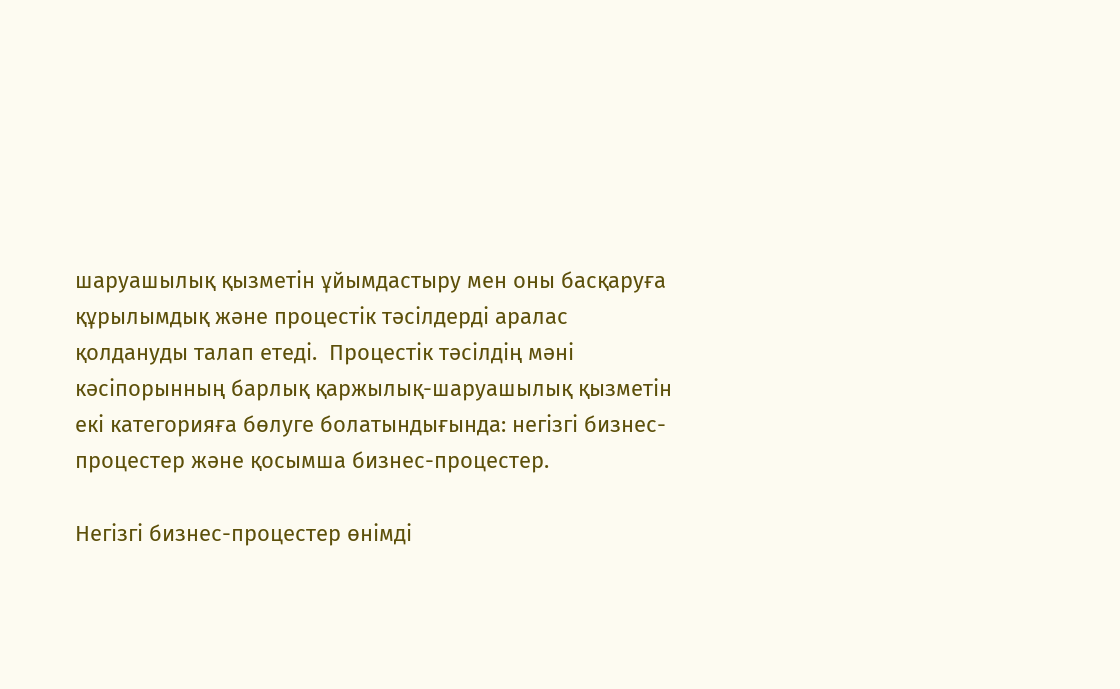шаруашылық қызметін ұйымдастыру мен оны басқаруға құрылымдық және процестік тәсілдерді аралас қолдануды талап етеді.  Процестік тәсілдің мәні кәсіпорынның барлық қаржылық-шаруашылық қызметін екі категорияға бөлуге болатындығында: негізгі бизнес-процестер және қосымша бизнес-процестер.

Негізгі бизнес-процестер өнімді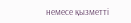немесе қызметті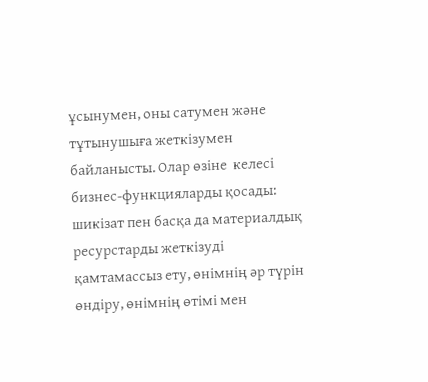ұсынумен, оны сатумен және тұтынушыға жеткізумен байланысты. Олар өзіне  келесі
бизнес-функцияларды қосады: шикізат пен басқа да материалдық ресурстарды жеткізуді қамтамассыз ету, өнімнің әр түрін өндіру, өнімнің өтімі мен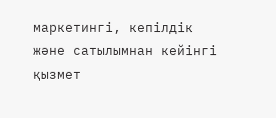маркетингі, кепілдік және сатылымнан кейінгі қызмет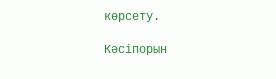көрсету.

Кәсіпорын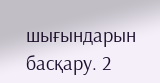шығындарын басқару. 2